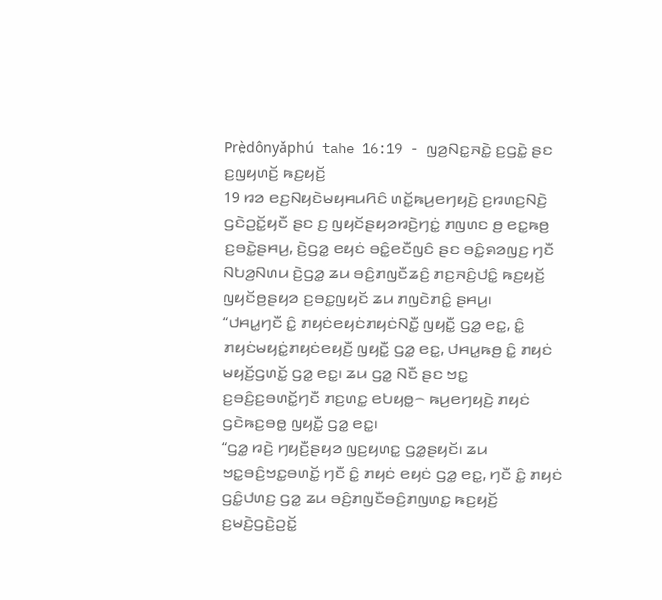Prè̤dônyǎphú tahe 16:19 - ꤜꤤ꤬ꤡꤢ꤭ꤏꤢꤧ꤭ ꤢ꤬ꤞꤢꤧ꤭ ꤔꤢ ꤢ꤬ꤜꤟꤛꤢꤩ꤬ ꤒꤢ꤬ꤟꤢꤩ꤬
19 ꤙꤤ ꤕꤢ꤬ꤡꤟꤢꤧꤗꤟꤌꤣꤖꤢꤨ ꤛꤢꤩ꤭ꤒꤣ꤬ꤕꤚꤟꤢꤧ꤬ ꤢ꤬ꤙꤛꤢ꤬ꤡꤢꤧ꤬ ꤞꤢꤧꤑꤢꤩ꤭ꤟꤢꤪ ꤔꤢ ꤢ꤬ ꤜꤟꤢꤩꤔꤟꤤꤙꤢꤧ꤬ꤚꤢꤦ꤭ ꤊꤜꤛꤢ ꤥ꤬ ꤕꤢ꤭ꤒꤥ꤬ ꤢ꤬ꤋꤢꤧ꤭ꤔꤌꤣ꤬, ꤢꤧ꤬ꤞꤤ꤭ ꤕꤟꤢꤦ ꤋꤢꤨ꤭ꤕꤢꤪꤜꤢꤨ ꤔꤢ ꤋꤢꤨ꤭ꤎꤤꤜꤢ꤬ ꤚꤢꤪ ꤡꤝꤤ꤬ꤡꤛꤣ ꤢꤧ꤬ꤞꤤ꤭ ꤘꤣ ꤋꤢꤨ꤬ꤊꤜꤢꤪꤘꤢꤨ꤬ ꤊꤢ꤬ꤏꤢꤨ꤬ꤓꤢꤨ꤭ ꤒꤢ꤬ꤟꤢꤩ꤬ ꤜꤟꤢꤩꤥ꤬ꤔꤟꤤ ꤢ꤬ꤋꤢ꤭ꤜꤟꤢꤩ ꤘꤣ ꤊꤜꤢꤧꤊꤢꤨ꤭ ꤔꤌꤣ꤬꤯
“ꤓꤌꤣ꤭ꤚꤢꤪ ꤢꤨ꤭ ꤊꤟꤢꤦꤕꤟꤢꤦꤊꤟꤢꤦꤡꤢꤪ꤭ ꤜꤟꤢꤪ꤭ ꤞꤤ꤭ ꤕꤢ꤭, ꤢꤨ꤭ ꤊꤟꤢꤦꤗꤟꤢꤦ꤭ꤊꤟꤢꤦꤕꤟꤢꤪ꤬ ꤜꤟꤢꤪ꤭ ꤞꤤ꤭ ꤕꤢ꤭, ꤓꤌꤣ꤭ꤒꤥ꤬ ꤢꤨ꤭ ꤊꤟꤢꤦ ꤗꤟꤢꤩ꤬ꤞꤛꤢꤩ꤭ ꤞꤤ꤭ ꤕꤢ꤭꤯ ꤘꤣ ꤞꤤ꤭ ꤡꤢꤪ ꤔꤢ ꤠꤢ꤭ ꤢ꤬ꤋꤢꤨ꤬ꤢ꤬ꤋꤛꤢꤩ꤭ꤚꤢꤪ ꤊꤢ꤬ꤛꤢ꤭ ꤕꤝꤟꤥ꤭꤮ ꤒꤣ꤬ꤕꤚꤟꤢꤧ꤬ ꤊꤟꤢꤦ ꤞꤢꤧꤒꤢ꤬ꤋꤥ꤭ ꤜꤟꤢꤪ꤭ ꤞꤤ꤭ ꤕꤢ꤭꤯
“ꤞꤤ꤭ ꤙꤢꤧ꤬ ꤚꤟꤢꤪ꤬ꤔꤟꤤ ꤜꤢ꤬ꤟꤛꤢ꤭ ꤞꤤ꤭ꤔꤟꤢꤩ꤯ ꤘꤣ ꤠꤢ꤭ꤋꤢꤨ꤬ꤠꤢ꤭ꤋꤛꤢꤩ꤭ ꤚꤢꤪ ꤢꤨ꤭ ꤊꤟꤢꤦ ꤕꤟꤢꤦ ꤞꤤ꤭ ꤕꤢ꤭, ꤚꤢꤪ ꤢꤨ꤭ ꤊꤟꤢꤦ ꤞꤢꤨ꤭ꤓꤛꤢ꤬ ꤞꤤ꤭ ꤘꤣ ꤋꤢꤨ꤬ꤊꤜꤢꤪꤋꤢꤨ꤬ꤊꤜꤛꤢ꤭ ꤒꤢ꤬ꤟꤢꤩ꤬ ꤢ꤬ꤗꤢꤧ꤬ꤞꤢꤧ꤬ꤑꤢꤩ꤭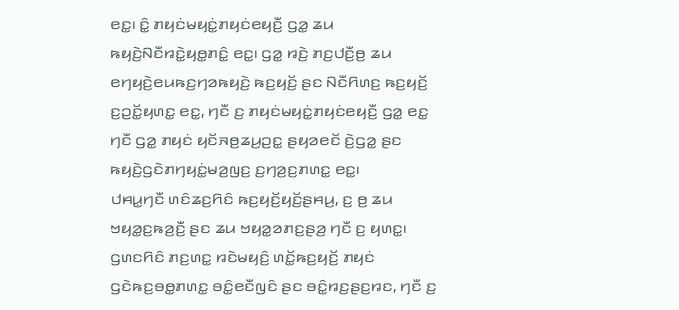ꤕꤢ꤭꤯ ꤢꤨ꤭ ꤊꤟꤢꤦꤗꤟꤢꤦ꤭ꤊꤟꤢꤦꤕꤟꤢꤪ꤬ ꤞꤤ꤭ ꤘꤣ ꤒꤟꤢꤧ꤬ꤡꤢꤪꤙꤢꤧ꤭ꤟꤥ꤭ꤊꤢꤨ꤭ ꤕꤢ꤭꤯ ꤞꤤ꤭ ꤙꤢꤧ꤬ ꤊꤢ꤬ꤓꤢꤪ꤬ꤥ꤬ ꤘꤣ ꤕꤚꤟꤢꤧ꤬ꤕꤣꤒꤢ꤬ꤚꤤꤒꤟꤢꤧ꤬ ꤒꤢ꤬ꤟꤢꤩ꤬ ꤔꤢ ꤡꤢꤪꤖꤛꤢ꤬ ꤒꤢ꤬ꤟꤢꤩ꤬ ꤢ꤬ꤑꤢꤩ꤭ꤟꤛꤢ꤭ ꤕꤢ꤭, ꤚꤢꤪ ꤢ꤬ ꤊꤟꤢꤦꤗꤟꤢꤦ꤭ꤊꤟꤢꤦꤕꤟꤢꤪ꤬ ꤞꤤ꤭ ꤕꤢ꤭ ꤚꤢꤪ ꤞꤤ꤭ ꤊꤟꤢꤦ ꤟꤢꤩꤏꤥ꤬ꤘꤣ꤬ꤑꤢ꤭ ꤔꤟꤤꤕꤢꤩ ꤢꤧ꤬ꤞꤤ꤭ ꤔꤢ ꤒꤟꤢꤧ꤬ꤞꤢꤧꤊꤚꤟꤢꤦ꤭ꤗꤤ꤬ꤜꤢ꤬ ꤢ꤬ꤚꤤ꤬ꤢ꤬ꤊꤛꤢ꤭ ꤕꤢ꤭꤯
ꤓꤌꤣ꤭ꤚꤢꤪ ꤛꤢꤨꤘꤢ꤬ꤖꤢꤨ ꤒꤢ꤬ꤟꤢꤩ꤬ꤟꤢꤩ꤬ꤔꤌꤣ꤬, ꤢ꤬ ꤥ꤬ ꤘꤣ ꤠꤟꤤ꤭ꤢ꤬ꤒꤤ꤬ꤢꤪ꤬ ꤔꤢ ꤘꤣ ꤠꤟꤤ꤭ꤤꤊꤢ꤬ꤔꤤ꤬ ꤚꤢꤪ ꤢ꤬ ꤟꤛꤢ꤭꤯ ꤞꤛꤢꤖꤢꤨ ꤊꤢ꤬ꤛꤢ꤭ ꤙꤢꤧꤗꤟꤢꤨ꤬ ꤛꤢꤩ꤭ꤒꤢ꤬ꤟꤢꤩ꤬ ꤊꤟꤢꤦ ꤞꤢꤧꤒꤢ꤬ꤋꤥ꤭ꤊꤛꤢ꤭ ꤋꤢꤨ꤭ꤕꤢꤪꤜꤢꤨ ꤔꤢ ꤋꤢꤨ꤭ꤙꤢ꤬ꤔꤢ꤬ꤙꤢ, ꤚꤢꤪ ꤢ꤬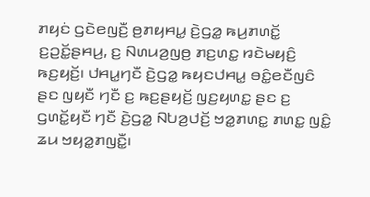ꤊꤟꤢꤦ ꤞꤢꤧꤕꤜꤢꤪ꤬ ꤥ꤬ꤊꤟꤌꤣ꤭ ꤢꤧ꤬ꤞꤤ꤭ ꤒꤣ꤬ꤊꤛꤢꤩ꤭ ꤢ꤬ꤑꤢꤩ꤭ꤔꤌꤣ꤬, ꤢ꤬ ꤡꤛꤣꤤ꤬ꤜꤥ꤬ ꤊꤢ꤬ꤛꤢ꤭ ꤙꤢꤧꤗꤟꤢꤨ꤬ ꤒꤢ꤬ꤟꤢꤩ꤬꤯ ꤓꤌꤣ꤭ꤚꤢꤪ ꤢꤧ꤬ꤞꤤ꤭ ꤒꤟꤢꤓꤌꤣ꤭ ꤋꤢꤨ꤭ꤕꤢꤪꤜꤢꤨ ꤔꤢ ꤜꤟꤢꤪ ꤚꤢꤪ ꤢ꤬ ꤒꤢ꤬ꤔꤟꤢꤩ꤬ ꤜꤢ꤬ꤟꤛꤢ꤭ ꤔꤢ ꤢ꤬ ꤞꤛꤢꤩ꤭ꤟꤢꤪ ꤚꤢꤪ ꤢꤧ꤬ꤞꤤ꤭ ꤡꤝꤤ꤬ꤓꤢꤩ꤬ ꤠꤤ꤭ꤊꤛꤢ꤭ ꤊꤛꤢ꤭ ꤜꤢꤨ꤭ ꤘꤣ ꤠꤟꤤ꤭ꤊꤜꤢꤪ꤭꤯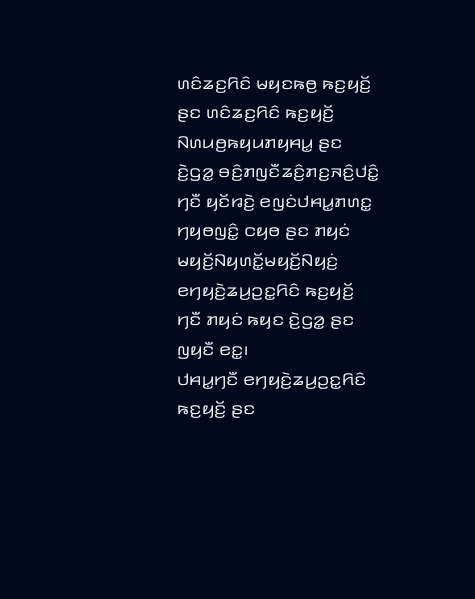ꤛꤢꤨꤘꤢ꤬ꤖꤢꤨ ꤗꤟꤢꤒꤥ꤬ ꤒꤢ꤬ꤟꤢꤩ꤬ ꤔꤢ ꤛꤢꤨꤘꤢ꤬ꤖꤢꤨ ꤒꤢ꤬ꤟꤢꤩ꤬ ꤡꤛꤣꤥ꤬ꤒꤟꤣꤊꤟꤌꤣ꤭ ꤔꤢ ꤢꤧ꤬ꤞꤤ꤭ ꤋꤢꤨ꤬ꤊꤜꤢꤪꤘꤢꤨ꤬ꤊꤢ꤬ꤏꤢꤨ꤬ꤓꤢꤨ꤭ ꤚꤢꤪ ꤟꤢꤩꤙꤢꤧ꤬ ꤕꤜꤢꤦꤓꤌꤣ꤭ꤊꤛꤢ꤭ ꤚꤟꤥꤜꤢꤨ꤭ ꤍꤟꤥ ꤔꤢ ꤊꤟꤢꤦ ꤗꤟꤢꤩ꤬ꤡꤟꤛꤢꤩ꤭ꤗꤟꤢꤩ꤬ꤡꤟꤢꤦ꤬ ꤕꤚꤟꤢꤧ꤬ꤘꤣ꤬ꤑꤢ꤭ꤖꤢꤨ ꤒꤢ꤬ꤟꤢꤩ꤬ ꤚꤢꤪ ꤊꤟꤢꤦ ꤒꤟꤢ ꤢꤧ꤬ꤞꤤ꤭ ꤔꤢ ꤜꤟꤢꤪ ꤕꤢ꤭꤯
ꤓꤌꤣ꤭ꤚꤢꤪ ꤕꤚꤟꤢꤧ꤬ꤘꤣ꤬ꤑꤢ꤭ꤖꤢꤨ ꤒꤢ꤬ꤟꤢꤩ꤬ ꤔꤢ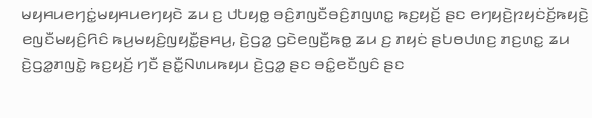ꤗꤟꤌꤣꤕꤚꤢꤦ꤭ꤗꤟꤌꤣꤕꤚꤟꤢꤧ ꤘꤣ ꤢ꤬ ꤓꤝꤟꤥ꤭ ꤋꤢꤨ꤬ꤊꤜꤢꤪꤋꤢꤨ꤬ꤊꤜꤛꤢ꤭ ꤒꤢ꤬ꤟꤢꤩ꤬ ꤔꤢ ꤕꤚꤟꤢꤧ꤬ꤐꤟꤢꤦꤢꤩ꤬ꤒꤟꤢꤧ꤬ ꤕꤜꤢꤪꤗꤟꤢꤨ꤬ꤖꤢꤨ ꤒꤣ꤬ꤗꤟꤢꤨ꤬ꤜꤟꤢꤪ꤭ꤔꤌꤣ꤬, ꤢꤧ꤬ꤞꤤ꤭ ꤞꤢꤧꤕꤜꤢꤪ꤬ꤒꤥ꤭ ꤘꤣ ꤢ꤬ ꤊꤟꤢꤦ ꤔꤝꤥꤓꤛꤢ꤬ ꤊꤢ꤬ꤛꤢ꤭ ꤘꤣ ꤢꤧ꤬ꤞꤤ꤭ꤊꤜꤢꤧ꤭ ꤒꤢ꤬ꤟꤢꤩ꤬ ꤚꤢꤪ ꤔꤢꤪ꤭ꤡꤛꤣꤒꤟꤣ ꤢꤧ꤬ꤞꤤ꤭ ꤔꤢ ꤋꤢꤨ꤭ꤕꤢꤪꤜꤢꤨ ꤔꤢ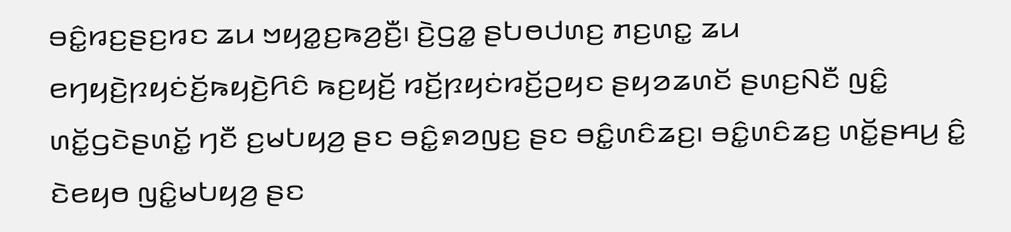ꤋꤢꤨ꤭ꤙꤢ꤬ꤔꤢ꤬ꤙꤢ ꤘꤣ ꤠꤟꤤ꤭ꤢ꤬ꤒꤤ꤬ꤢꤪ꤬꤯ ꤢꤧ꤬ꤞꤤ꤭ ꤔꤝꤥꤓꤛꤢ꤬ ꤊꤢ꤬ꤛꤢ꤭ ꤘꤣ ꤕꤚꤟꤢꤧ꤬ꤐꤟꤢꤦꤢꤩ꤬ꤒꤟꤢꤧ꤬ꤖꤢꤨ ꤒꤢ꤬ꤟꤢꤩ꤬ ꤙꤢꤩ꤬ꤐꤟꤢꤦꤙꤢꤩ꤬ꤑꤟꤢ ꤔꤟꤤꤘꤛꤢꤩ ꤔꤛꤢ꤬ꤡꤢꤪ ꤜꤢꤨ꤭ ꤛꤢꤩ꤭ꤞꤢꤧꤔꤛꤢꤩ꤭ ꤚꤢꤪ ꤢ꤬ꤗꤝꤟꤤ꤬ ꤔꤢ ꤋꤢꤨ꤭ꤎꤤꤜꤢ꤬ ꤔꤢ ꤋꤢꤨ꤭ꤛꤢꤨꤘꤢ꤬꤯ ꤋꤢꤨ꤭ꤛꤢꤨꤘꤢ꤬ ꤛꤢꤩ꤭ꤔꤌꤣ꤬ ꤢꤨ꤭ ꤢꤧꤕꤟꤥ ꤜꤢꤨ꤭ꤗꤝꤟꤤ꤬ ꤔꤢ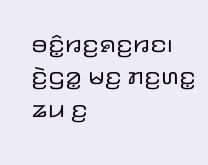ꤋꤢꤨ꤭ꤙꤢ꤬ꤎꤢ꤬ꤙꤢ꤯
ꤢꤧ꤬ꤞꤤ꤭ ꤗꤢ꤬ ꤊꤢ꤬ꤛꤢ꤭ ꤘꤣ ꤢ꤬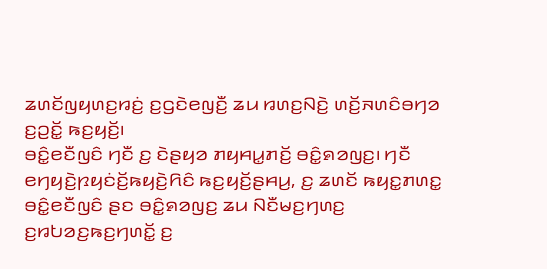ꤘꤛꤢꤩꤜꤟꤛꤢ꤬ꤙꤢꤦ꤬ ꤢ꤬ꤞꤢꤧꤕꤜꤢꤪ꤬ ꤘꤣ ꤙꤛꤢ꤬ꤡꤢꤧ꤬ ꤛꤢꤩ꤬ꤏꤛꤢꤨꤋꤚꤤ ꤢ꤬ꤑꤢꤩ꤭ ꤒꤢ꤬ꤟꤢꤩ꤬꤯
ꤋꤢꤨ꤭ꤕꤢꤪꤜꤢꤨ ꤚꤢꤪ ꤢ꤬ ꤢꤧꤔꤟꤤ ꤊꤟꤌꤣ꤭ꤊꤢꤩ꤬ ꤋꤢꤨ꤭ꤎꤤꤜꤢ꤬꤯ ꤚꤢꤪ ꤕꤚꤟꤢꤧ꤬ꤐꤟꤢꤦꤢꤩ꤬ꤒꤟꤢꤧ꤬ꤖꤢꤨ ꤒꤢ꤬ꤟꤢꤩ꤬ꤔꤌꤣ꤬, ꤢ꤬ ꤘꤛꤢꤩ ꤒꤟꤢ꤭ꤊꤛꤢ꤭ ꤋꤢꤨ꤭ꤕꤢꤪꤜꤢꤨ ꤔꤢ ꤋꤢꤨ꤭ꤎꤤꤜꤢ꤬ ꤘꤣ ꤡꤢꤪꤗꤢ꤬ꤚꤛꤢ꤬ ꤢ꤬ꤙꤝꤤꤢ꤬ꤒꤢ꤬ꤚꤛꤢꤩ꤭ ꤢ꤬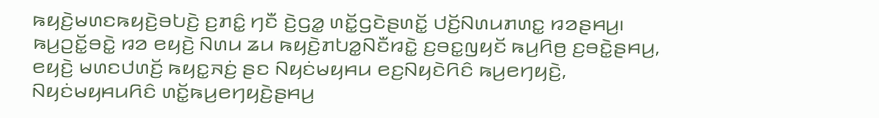ꤒꤟꤢꤧ꤬ꤗꤛꤢꤒꤟꤢꤧ꤬ꤋꤝꤢꤧ꤬ ꤢ꤬ꤊꤢꤨ꤭ ꤚꤢꤪ ꤢꤧ꤬ꤞꤤ꤭ ꤛꤢꤩ꤭ꤞꤢꤧꤔꤛꤢꤩ꤭ ꤓꤢꤩ꤬ꤡꤛꤣꤊꤛꤢ꤭ ꤙꤤꤔꤌꤣ꤬꤯
ꤒꤣ꤬ꤑꤢꤩ꤭ꤋꤢꤧ꤭ ꤙꤤ ꤕꤟꤢꤧ꤬ ꤡꤛꤣ ꤘꤣ ꤒꤟꤢꤧ꤬ꤊꤝꤤ꤭ꤡꤢꤪꤙꤢꤧ꤭ ꤢ꤬ꤋꤢ꤭ꤜꤟꤢꤩ ꤒꤣ꤬ꤖꤥ꤬ ꤢ꤬ꤋꤢꤧ꤭ꤔꤌꤣ꤬, ꤕꤟꤢꤧ꤬ ꤗꤛꤢꤓꤛꤢꤩ꤬ ꤒꤟꤢ꤭ꤏꤢꤦ꤬ ꤔꤢ ꤡꤟꤢꤦꤗꤟꤌꤣ ꤕꤢ꤬ꤡꤟꤢꤧꤖꤢꤨ ꤒꤣ꤬ꤕꤚꤟꤢꤧ꤬, ꤡꤟꤢꤦꤗꤟꤌꤣꤖꤢꤨ ꤛꤢꤩ꤭ꤒꤣ꤬ꤕꤚꤟꤢꤧ꤬ꤔꤌꤣ꤬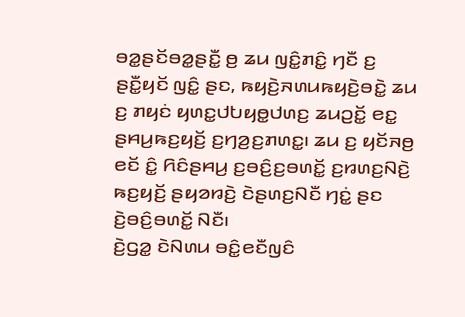ꤋꤤ꤭ꤔꤢꤩꤋꤤ꤭ꤔꤢꤪ꤭ ꤥ꤬ ꤘꤣ ꤜꤢꤨ꤭ꤊꤢꤨ꤭ ꤚꤢꤪ ꤢ꤬ ꤔꤢꤪ꤭ꤟꤢꤩ ꤜꤢꤨ꤭ ꤔꤢ, ꤒꤟꤢꤧ꤬ꤏꤛꤣꤒꤟꤢꤧ꤬ꤋꤢꤧ꤭ ꤘꤣ ꤢ꤬ ꤊꤟꤢꤦ ꤟꤛꤢ꤭ꤓꤝꤟꤥ꤭ꤓꤛꤢ꤬ ꤘꤣꤑꤢꤩ꤭ ꤕꤢ꤭ ꤔꤌꤣ꤬ꤒꤢ꤬ꤟꤢꤩ꤬ ꤢ꤬ꤚꤤ꤬ꤢ꤬ꤊꤛꤢ꤭꤯ ꤘꤣ ꤢ꤬ ꤟꤢꤩꤏꤥ꤬ ꤕꤢꤩ ꤢꤨ꤭ ꤖꤢꤨꤔꤌꤣ꤬ ꤢ꤬ꤋꤢꤨ꤬ꤢ꤬ꤋꤛꤢꤩ꤭ ꤢ꤬ꤙꤛꤢ꤬ꤡꤢꤧ꤬ ꤒꤢ꤬ꤟꤢꤩ꤬ ꤔꤟꤤꤙꤢꤧ꤬ ꤢꤧꤔꤛꤢ꤬ꤡꤢꤪ ꤚꤢꤦ꤭ ꤔꤢ ꤢꤧ꤬ꤋꤢꤨ꤬ꤋꤛꤢꤩ꤭ ꤡꤢꤪ꤯
ꤢꤧ꤬ꤞꤤ꤭ ꤢꤧꤡꤛꤣ ꤋꤢꤨ꤭ꤕꤢꤪꤜꤢꤨ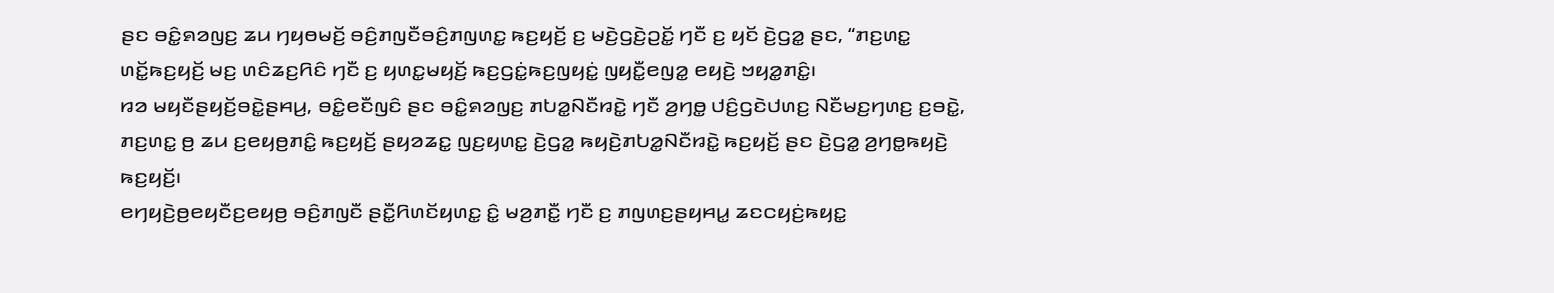ꤔꤢ ꤋꤢꤨ꤭ꤎꤤꤜꤢ꤬ ꤘꤣ ꤚꤟꤥꤗꤢꤩ꤬ ꤋꤢꤨ꤬ꤊꤜꤢꤪꤋꤢꤨ꤬ꤊꤜꤛꤢ꤭ ꤒꤢ꤬ꤟꤢꤩ꤬ ꤢ꤬ ꤗꤢꤧ꤬ꤞꤢꤧ꤬ꤑꤢꤩ꤭ ꤚꤢꤪ ꤢ꤬ ꤟꤢꤩ ꤢꤧ꤬ꤞꤤ꤭ ꤔꤢ, “ꤊꤢ꤬ꤛꤢ꤭ ꤛꤢꤩ꤭ꤒꤢ꤬ꤟꤢꤩ꤬ ꤗꤢ꤬ ꤛꤢꤨꤘꤢ꤬ꤖꤢꤨ ꤚꤢꤪ ꤢ꤬ ꤟꤛꤢ꤭ꤗꤟꤢꤩ꤬ ꤒꤢ꤬ꤞꤢꤦ꤭ꤒꤢ꤬ꤜꤟꤢꤦ꤭ ꤜꤟꤢꤪ꤭ꤕꤜꤤ꤭ ꤕꤟꤢꤧ꤬ ꤠꤟꤤ꤭ꤊꤢꤨ꤭꤯
ꤙꤤ ꤗꤟꤢꤪꤔꤟꤢꤩ꤬ꤋꤢꤧ꤭ꤔꤌꤣ꤬, ꤋꤢꤨ꤭ꤕꤢꤪꤜꤢꤨ ꤔꤢ ꤋꤢꤨ꤭ꤎꤤꤜꤢ꤬ ꤊꤝꤤ꤭ꤡꤢꤪꤙꤢꤧ꤭ ꤚꤢꤪ ꤤ꤬ꤚꤥ꤭ ꤓꤢꤨ꤬ꤞꤢꤧꤓꤛꤢ꤬ ꤡꤢꤪꤗꤢ꤬ꤚꤛꤢ꤬ ꤢ꤬ꤋꤢꤧ꤭, ꤊꤢ꤬ꤛꤢ꤭ ꤥ꤬ ꤘꤣ ꤢ꤬ꤕꤟꤥ꤬ꤊꤢꤨ꤭ ꤒꤢ꤬ꤟꤢꤩ꤬ ꤔꤟꤤꤘꤢ꤭ ꤜꤢ꤬ꤟꤛꤢ꤭ ꤢꤧ꤬ꤞꤤ꤭ ꤒꤟꤢꤧ꤬ꤊꤝꤤ꤭ꤡꤢꤪꤙꤢꤧ꤭ ꤒꤢ꤬ꤟꤢꤩ꤬ ꤔꤢ ꤢꤧ꤬ꤞꤤ꤭ ꤤ꤬ꤚꤥ꤭ꤒꤟꤢꤧ꤬ ꤒꤢ꤬ꤟꤢꤩ꤬꤯
ꤕꤚꤟꤢꤧ꤬ꤥ꤬ꤕꤟꤢꤪꤢ꤬ꤕꤟꤥ꤬ ꤋꤢꤨ꤬ꤊꤜꤢꤪ ꤔꤢꤪ꤭ꤖꤛꤢꤩꤟꤛꤢ꤭ ꤢꤨ꤭ ꤗꤤ꤬ꤊꤢꤪ꤭ ꤚꤢꤪ ꤢ꤬ ꤊꤜꤛꤢ꤬ꤔꤟꤌꤣ꤭ ꤘꤢꤍꤟꤢꤦ꤬ꤒꤟꤢ꤭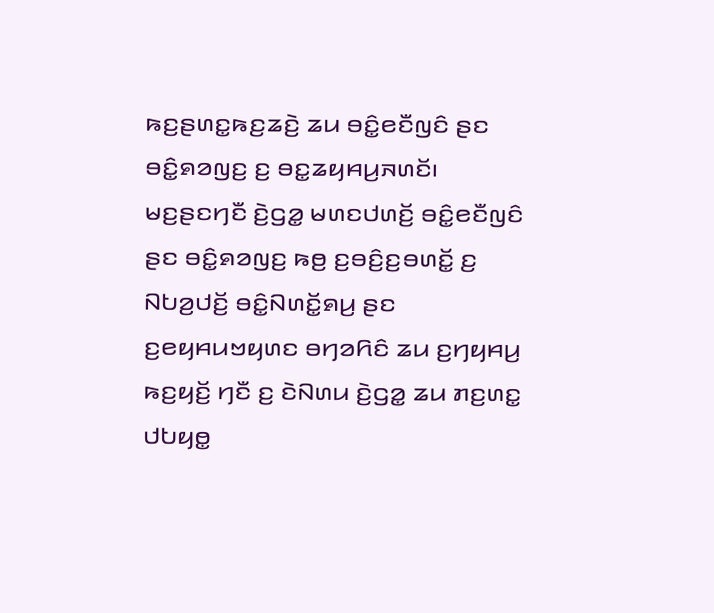ꤒꤢ꤬ꤔꤛꤢ꤭ꤒꤢ꤬ꤘꤢꤧ꤬ ꤘꤣ ꤋꤢꤨ꤭ꤕꤢꤪꤜꤢꤨ ꤔꤢ ꤋꤢꤨ꤭ꤎꤤꤜꤢ꤬ ꤢ꤬ ꤋꤢ꤭ꤘꤟꤌꤣ꤬ꤏꤛꤢꤩ꤯
ꤗꤢ꤬ꤔꤢꤚꤢꤪ ꤢꤧ꤬ꤞꤤ꤭ ꤗꤛꤢꤓꤛꤢꤩ꤬ ꤋꤢꤨ꤭ꤕꤢꤪꤜꤢꤨ ꤔꤢ ꤋꤢꤨ꤭ꤎꤤꤜꤢ꤬ ꤒꤥ꤬ ꤢ꤬ꤋꤢꤨ꤬ꤢ꤬ꤋꤛꤢꤩ꤭ ꤢ꤬ ꤡꤝꤤ꤬ꤓꤢꤩ꤬ ꤋꤢꤨ꤭ꤡꤛꤢꤩ꤭ꤎꤣ꤬ ꤔꤢ ꤢ꤬ꤕꤟꤌꤣꤠꤟꤛꤢ ꤋꤚꤤꤖꤢꤨ ꤘꤣ ꤢ꤬ꤚꤟꤌꤣ꤬ ꤒꤢ꤬ꤟꤢꤩ꤬ ꤚꤢꤪ ꤢ꤬ ꤢꤧꤡꤛꤣ ꤢꤧ꤬ꤞꤤ꤭ ꤘꤣ ꤊꤢ꤬ꤛꤢ꤭ ꤓꤝꤟꤥ꤭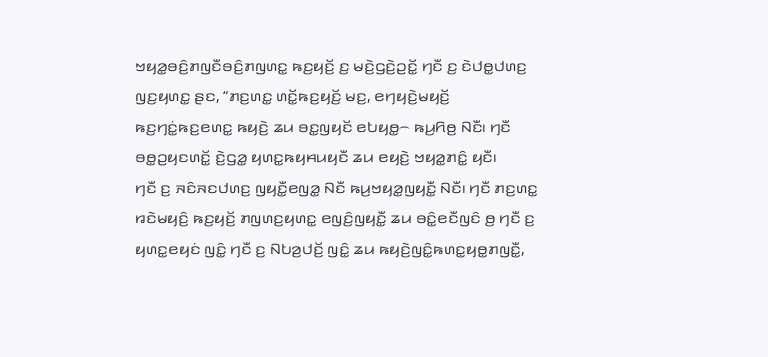ꤠꤟꤤ꤭ꤋꤢꤨ꤬ꤊꤜꤢꤪꤋꤢꤨ꤬ꤊꤜꤛꤢ꤭ ꤒꤢ꤬ꤟꤢꤩ꤬ ꤢ꤬ ꤗꤢꤧ꤬ꤞꤢꤧ꤬ꤑꤢꤩ꤭ ꤚꤢꤪ ꤢ꤬ ꤢꤧꤓꤥ꤭ꤓꤛꤢ꤬ ꤜꤢ꤬ꤟꤛꤢ꤭ ꤔꤢ, “ꤊꤢ꤬ꤛꤢ꤭ ꤛꤢꤩ꤭ꤒꤢ꤬ꤟꤢꤩ꤬ ꤗꤢ꤬, ꤕꤚꤟꤢꤧ꤬ꤗꤟꤢꤩ꤬ ꤒꤢ꤬ꤚꤢꤦ꤭ꤒꤢ꤬ꤕꤛꤢ꤭ ꤒꤟꤢꤧ꤬ ꤘꤣ ꤋꤢ꤭ꤜꤟꤢꤩ ꤕꤝꤟꤥ꤭꤮ ꤒꤣ꤬ꤖꤥ꤬ ꤡꤢꤪ꤯ ꤚꤢꤪ ꤋꤥ꤭ꤑꤟꤢꤛꤢꤩ꤭ ꤢꤧ꤬ꤞꤤ꤭ ꤟꤛꤢ꤭ꤒꤟꤌꤣꤟꤢꤪ ꤘꤣ ꤕꤟꤢꤧ꤬ ꤠꤟꤤ꤭ꤊꤢꤨ꤭ ꤟꤢꤪ꤯
ꤚꤢꤪ ꤢ꤬ ꤏꤢꤨꤏꤢꤓꤛꤢ꤬ ꤜꤟꤢꤪ꤭ꤕꤜꤤ꤭ ꤡꤢꤪ ꤒꤣ꤬ꤠꤟꤤ꤭ꤜꤟꤢꤪ꤭ ꤡꤢꤪ꤯ ꤚꤢꤪ ꤊꤢ꤬ꤛꤢ꤭ ꤙꤢꤧꤗꤟꤢꤨ꤬ ꤒꤢ꤬ꤟꤢꤩ꤬ ꤊꤜꤛꤢ꤬ꤟꤛꤢ꤭ ꤕꤜꤢꤨ꤬ꤜꤟꤢꤪ꤭ ꤘꤣ ꤋꤢꤨ꤭ꤕꤢꤪꤜꤢꤨ ꤥ꤬ ꤚꤢꤪ ꤢ꤬ ꤟꤛꤢ꤭ꤕꤟꤢꤦ ꤜꤢꤨ꤭ ꤚꤢꤪ ꤢ꤬ ꤡꤝꤤ꤬ꤓꤢꤩ꤬ ꤜꤢꤨ꤭ ꤘꤣ ꤒꤟꤢꤧ꤬ꤜꤢꤨ꤭ꤒꤛꤢ꤭ꤟꤥ꤭ꤊꤜꤢꤪ꤭,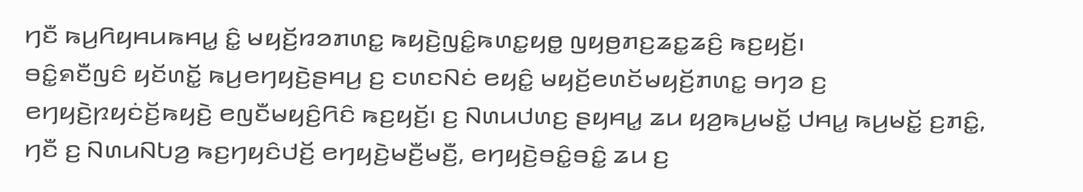ꤚꤢꤪ ꤒꤣ꤬ꤖꤟꤌꤣꤒꤌꤣ꤭ ꤢꤨ꤭ ꤗꤟꤢꤩ꤬ꤙꤤꤊꤛꤢ꤭ ꤒꤟꤢꤧ꤬ꤜꤢꤨ꤭ꤒꤛꤢ꤭ꤟꤥ꤭ ꤜꤟꤥ꤬ꤊꤢ꤬ꤘꤢ꤭ꤘꤢꤨ꤬ ꤒꤢ꤬ꤟꤢꤩ꤬꤯
ꤋꤢꤨ꤭ꤎꤢꤪꤜꤢꤨ ꤟꤢꤩꤛꤢꤩ꤭ ꤒꤣ꤬ꤕꤚꤟꤢꤧ꤬ꤔꤌꤣ꤬ ꤢ꤬ ꤢꤛꤢꤡꤢꤦ ꤕꤟꤢꤨ꤭ ꤗꤟꤢꤩ꤬ꤕꤛꤢꤩꤗꤟꤢꤩ꤬ꤊꤛꤢ꤭ ꤋꤚꤤ ꤢ꤬ ꤕꤚꤟꤢꤧ꤬ꤐꤟꤢꤦꤢꤩ꤬ꤒꤟꤢꤧ꤬ ꤕꤜꤢꤪꤗꤟꤢꤨ꤬ꤖꤢꤨ ꤒꤢ꤬ꤟꤢꤩ꤬꤯ ꤢ꤬ ꤡꤛꤣꤓꤛꤢ꤬ ꤔꤟꤌꤣ꤭ ꤘꤣ ꤟꤤ꤬ꤒꤣ꤬ꤗꤢꤩ꤭ ꤓꤌꤣ꤭ ꤒꤣ꤬ꤗꤢꤩ꤭ ꤢ꤬ꤊꤢꤨ꤭, ꤚꤢꤪ ꤢ꤬ ꤡꤛꤣꤡꤝꤤ꤬ ꤒꤢ꤬ꤚꤟꤢꤨꤓꤢꤩ꤬ ꤕꤚꤟꤢꤧ꤬ꤗꤢꤪ꤬ꤗꤢꤪ꤬, ꤕꤚꤟꤢꤧ꤬ꤋꤢꤨ꤭ꤋꤢꤨ꤭ ꤘꤣ ꤢ꤬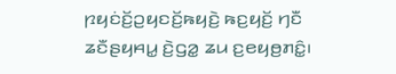ꤐꤟꤢꤦꤢꤩ꤬ꤑꤟꤢꤢꤩ꤬ꤒꤟꤢꤧ꤬ ꤒꤢ꤬ꤟꤢꤩ꤬ ꤚꤢꤪ ꤘꤢꤪꤔꤟꤌꤣ꤭ ꤢꤧ꤬ꤞꤤ꤭ ꤘꤣ ꤢ꤬ꤕꤟꤥ꤬ꤊꤢꤨ꤭꤯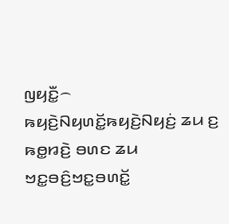ꤜꤟꤢꤪ꤭꤮ ꤒꤟꤢꤧ꤬ꤡꤟꤛꤢꤩ꤭ꤒꤟꤢꤧ꤬ꤡꤟꤢꤦ꤬ ꤘꤣ ꤢ꤬ ꤒꤥ꤭ꤙꤢꤧ꤬ ꤋꤛꤢ ꤘꤣ ꤠꤢ꤭ꤋꤢꤨ꤬ꤠꤢ꤭ꤋꤛꤢꤩ꤭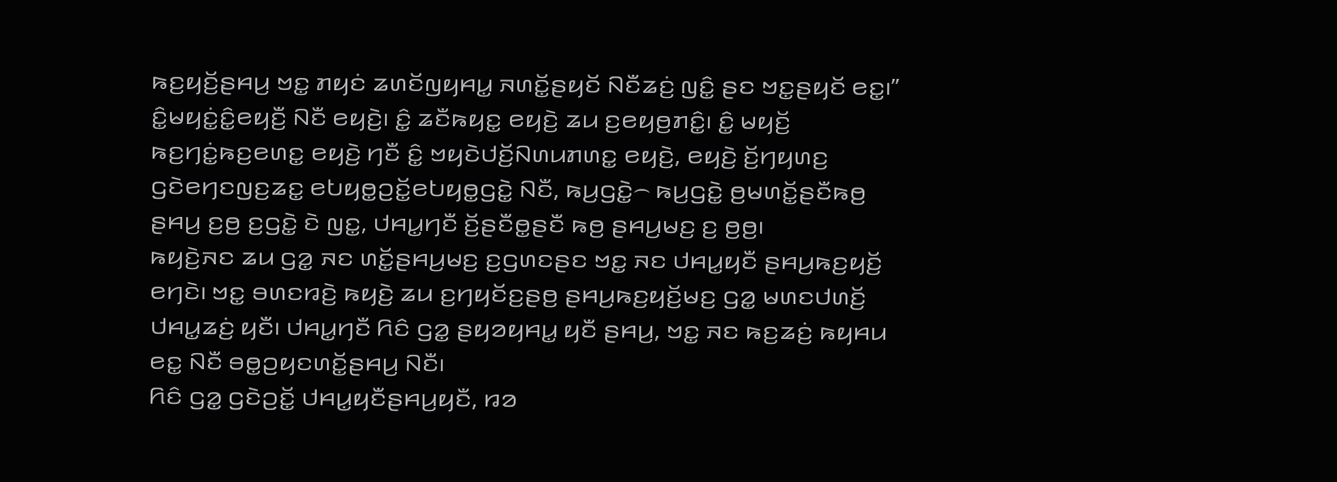ꤒꤢ꤬ꤟꤢꤩ꤬ꤔꤌꤣ꤬ ꤠꤢ꤭ ꤊꤟꤢꤦ ꤘꤛꤢꤩꤜꤟꤌꤣ꤭ ꤏꤛꤢꤩ꤭ꤔꤟꤢꤩ ꤡꤢꤪꤘꤢꤦ꤬ ꤜꤢꤨ꤭ ꤔꤢ ꤠꤢ꤭ꤔꤟꤢꤩ ꤕꤢ꤭꤯”
ꤢꤨ꤭ꤗꤟꤢꤦ꤭ꤢꤨ꤭ꤕꤟꤢꤪ꤬ ꤡꤢꤪ ꤕꤟꤢꤧ꤬꤯ ꤢꤨ꤭ ꤘꤢꤪꤒꤟꤢ꤭ ꤕꤟꤢꤧ꤬ ꤘꤣ ꤢ꤬ꤕꤟꤥ꤬ꤊꤢꤨ꤭꤯ ꤢꤨ꤭ ꤗꤟꤢꤩ꤬ ꤒꤢ꤬ꤚꤢꤦ꤭ꤒꤢ꤬ꤕꤛꤢ꤭ ꤕꤟꤢꤧ꤬ ꤚꤢꤪ ꤢꤨ꤭ ꤠꤟꤢꤧꤓꤢꤩ꤬ꤡꤛꤣꤊꤛꤢ꤭ ꤕꤟꤢꤧ꤬, ꤕꤟꤢꤧ꤬ ꤢꤩ꤬ꤚꤟꤛꤢ꤬ ꤞꤢꤧꤕꤚꤢꤜꤢ꤬ꤘꤢ꤭ ꤕꤝꤟꤥ꤭ꤑꤢꤩ꤭ꤕꤝꤟꤥ꤭ꤞꤢꤧ꤭ ꤡꤢꤪ, ꤒꤣ꤬ꤞꤢꤧ꤭꤮ ꤒꤣ꤬ꤞꤢꤧ꤭ ꤥ꤬ꤗꤛꤢꤩ꤭ꤔꤢꤪꤒꤥ꤬ ꤔꤌꤣ꤬ ꤢ꤬ꤥ꤬ ꤢ꤬ꤞꤢꤧ꤭ ꤢꤧ ꤜꤢ꤭, ꤓꤌꤣ꤭ꤚꤢꤪ ꤢꤩ꤬ꤔꤢꤪꤥ꤭ꤔꤢꤪ ꤒꤥ꤬ ꤔꤌꤣ꤬ꤗꤢ꤬ ꤢ꤬ ꤥ꤬ꤥ꤬꤯
ꤒꤟꤢꤧ꤬ꤏꤢ ꤘꤣ ꤞꤤ꤭ ꤏꤢ ꤛꤢꤩ꤭ꤔꤌꤣ꤬ꤗꤢ꤬ ꤢ꤬ꤞꤛꤢꤔꤢ ꤠꤢ꤭ ꤏꤢ ꤓꤌꤣ꤭ꤟꤢꤪ ꤔꤌꤣ꤬ꤒꤢ꤬ꤟꤢꤩ꤬ ꤕꤚꤢꤧ꤯ ꤠꤢ꤭ ꤋꤛꤢꤙꤢꤧ꤬ ꤒꤟꤢꤧ꤬ ꤘꤣ ꤢ꤬ꤚꤟꤢꤩꤢ꤬ꤔꤥ꤬ ꤔꤌꤣ꤬ꤒꤢ꤬ꤟꤢꤩ꤬ꤗꤢ꤬ ꤞꤤ꤭ ꤗꤛꤢꤓꤛꤢꤩ꤬ ꤓꤌꤣ꤭ꤘꤢꤦ꤬ ꤟꤢꤪ꤯ ꤓꤌꤣ꤭ꤚꤢꤪ ꤖꤢꤨ ꤞꤤ꤭ ꤔꤟꤤꤟꤌꤣ꤭ ꤟꤢꤪ ꤔꤌꤣ꤬, ꤠꤢ꤭ ꤏꤢ ꤒꤢ꤬ꤘꤢꤦ꤬ ꤒꤟꤌꤣ ꤕꤢ꤭ ꤡꤢꤪ ꤋꤥ꤭ꤑꤟꤢꤛꤢꤩ꤭ꤔꤌꤣ꤬ ꤡꤢꤪ꤯
ꤖꤢꤨ ꤞꤤ꤭ ꤞꤢꤧꤑꤢꤩ꤭ ꤓꤌꤣ꤭ꤟꤢꤪꤔꤌꤣ꤬ꤟꤢꤪ, ꤙꤤ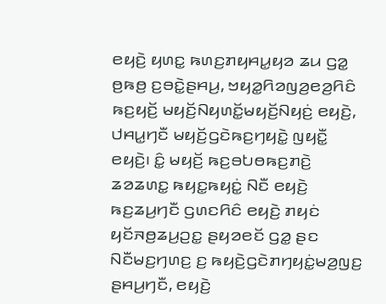ꤕꤟꤢꤧ꤬ ꤟꤛꤢ꤭ ꤒꤛꤢ꤬ꤊꤟꤌꤣ꤭ꤟꤤ ꤘꤣ ꤞꤤ꤭ ꤥ꤬ꤒꤥ꤬ ꤢ꤬ꤋꤢꤧ꤭ꤔꤌꤣ꤬, ꤠꤟꤤ꤭ꤖꤤꤜꤤ꤬ꤕꤤ꤬ꤖꤢꤨ ꤒꤢ꤬ꤟꤢꤩ꤬ ꤗꤟꤢꤩ꤬ꤡꤟꤛꤢꤩ꤭ꤗꤟꤢꤩ꤬ꤡꤟꤢꤦ꤬ ꤕꤟꤢꤧ꤬, ꤓꤌꤣ꤭ꤚꤢꤪ ꤗꤟꤢꤩ꤬ꤞꤢꤧꤒꤢ꤬ꤚꤟꤢꤧ꤭ ꤜꤟꤢꤪ꤭ ꤕꤟꤢꤧ꤬꤯ ꤢꤨ꤭ ꤗꤟꤢꤩ꤬ ꤒꤢ꤬ꤋꤝꤥꤒꤢ꤬ꤊꤢꤧ꤬ ꤘꤤꤘꤛꤢ꤭ ꤒꤟꤢ꤭ꤒꤟꤢꤦ꤭ ꤡꤢꤪ ꤕꤟꤢꤧ꤬ ꤒꤢ꤬ꤘꤣ꤬ꤚꤢꤪ ꤞꤛꤢꤖꤢꤨ ꤕꤟꤢꤧ꤬ ꤊꤟꤢꤦ ꤟꤢꤩꤏꤥ꤬ꤘꤣ꤬ꤑꤢ꤭ ꤔꤟꤤꤕꤢꤩ ꤞꤤ꤭ ꤔꤢ ꤡꤢꤪꤗꤢ꤬ꤚꤛꤢ꤬ ꤢ꤬ ꤒꤟꤢꤧ꤬ꤞꤢꤧꤊꤚꤟꤢꤦ꤭ꤗꤤ꤬ꤜꤢ꤬ ꤔꤌꤣ꤬ꤚꤢꤪ, ꤕꤟꤢꤧ꤬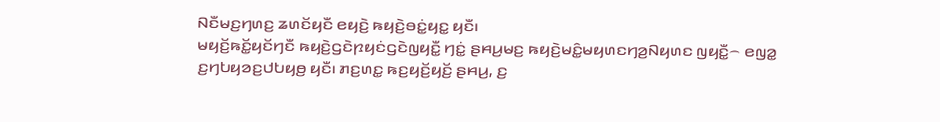ꤡꤢꤪꤗꤢ꤬ꤚꤛꤢ꤬ ꤘꤛꤢꤩꤟꤢꤪ ꤕꤟꤢꤧ꤬ ꤒꤟꤢꤧ꤬ꤋꤢꤦ꤭ꤟꤢ꤭ ꤟꤢꤪ꤯
ꤗꤟꤢꤩ꤬ꤒꤢꤩ꤭ꤟꤢꤩꤚꤢꤪ ꤒꤟꤢꤧ꤬ꤞꤢꤧꤐꤟꤢꤦꤞꤢꤧꤜꤟꤢꤪ꤭ ꤚꤢꤦ꤭ ꤔꤌꤣ꤬ꤗꤢ꤬ ꤒꤟꤢꤧ꤬ꤗꤢꤨ꤭ꤗꤟꤛꤢꤚꤤ꤬ꤡꤟꤛꤢ ꤜꤟꤢꤪ꤭꤮ ꤕꤜꤤ꤭ ꤢ꤬ꤚꤝꤟꤤꤢ꤬ꤓꤝꤟꤥ꤬ ꤟꤢꤪ꤯ ꤊꤢ꤬ꤛꤢ꤭ ꤒꤢ꤬ꤟꤢꤩ꤬ꤟꤢꤩ꤬ ꤔꤌꤣ꤬, ꤢ꤬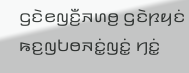ꤞꤢꤧꤕꤜꤢꤪ꤬ꤏꤛꤥ꤬ ꤞꤢꤧꤐꤟꤢꤦ ꤒꤢ꤬ꤜꤝꤥꤏꤢꤦ꤭ꤜꤢꤦ꤭ ꤚꤢꤦ꤭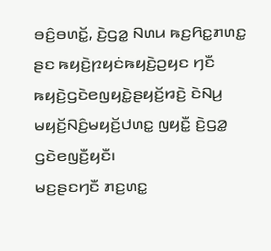ꤋꤢꤨ꤬ꤋꤛꤢꤩ꤭, ꤢꤧ꤬ꤞꤤ꤭ ꤡꤛꤣ ꤒꤢ꤬ꤖꤢ꤭ꤊꤛꤢ꤭ ꤔꤢ ꤒꤟꤢꤧ꤬ꤐꤟꤢꤦꤒꤟꤢꤧ꤬ꤑꤟꤢ ꤚꤢꤪ ꤒꤟꤢꤧ꤬ꤞꤢꤧꤕꤜꤟꤢꤧ꤭ꤔꤟꤢꤩ꤬ꤙꤢꤧ꤬ ꤢꤧꤡꤣ꤬ ꤗꤟꤢꤩ꤬ꤡꤢꤨ꤬ꤗꤟꤢꤩ꤬ꤓꤛꤢ꤭ ꤜꤟꤢꤪ꤭ ꤢꤧ꤬ꤞꤤ꤭ ꤞꤢꤧꤕꤜꤢꤪ꤬ꤟꤢꤪ꤯
ꤗꤢ꤬ꤔꤢꤚꤢꤪ ꤊꤢ꤬ꤛꤢ꤭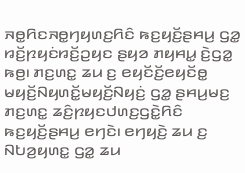ꤏꤥ꤭ꤖꤢꤏꤥ꤭ꤚꤟꤛꤢ꤬ꤖꤢꤨ ꤒꤢ꤬ꤟꤢꤩ꤬ꤔꤌꤣ꤬ ꤞꤤ꤭ ꤙꤢꤩ꤬ꤐꤟꤢꤦꤙꤢꤩ꤬ꤑꤟꤢ ꤔꤟꤤ ꤊꤟꤌꤣ꤭ ꤢꤧ꤬ꤞꤤ꤭ ꤒꤥ꤬꤯ ꤊꤢ꤬ꤛꤢ꤭ ꤘꤣ ꤢ꤬ ꤕꤟꤢꤩꤢꤩ꤬ꤕꤟꤢꤩꤥ꤭ ꤗꤟꤢꤩ꤬ꤡꤟꤛꤢꤩ꤭ꤗꤟꤢꤩ꤬ꤡꤟꤢꤦ꤬ ꤞꤤ꤭ ꤔꤌꤣ꤬ꤗꤢ꤬ ꤊꤢ꤬ꤛꤢ꤭ ꤘꤢꤨ꤬ꤐꤟꤢꤓꤛꤢ꤬ꤞꤢꤧ꤭ꤖꤢꤨ ꤒꤢ꤬ꤟꤢꤩ꤬ꤔꤌꤣ꤬ ꤕꤚꤢꤧ꤯ ꤕꤚꤟꤢꤧ꤬ ꤘꤣ ꤢ꤬ ꤡꤝꤤ꤬ꤟꤛꤢ꤭ ꤞꤤ꤭ ꤘꤣ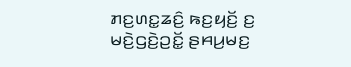ꤊꤢ꤬ꤛꤢ꤭ꤘꤢꤨ꤬ ꤒꤢ꤬ꤟꤢꤩ꤬ ꤢ꤬ ꤗꤢꤧ꤬ꤞꤢꤧ꤬ꤑꤢꤩ꤭ ꤔꤌꤣ꤬ꤗꤢ꤬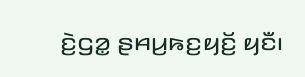ꤢꤧ꤬ꤞꤤ꤭ ꤔꤌꤣ꤬ꤒꤢ꤬ꤟꤢꤩ꤬ ꤟꤢꤪ꤯